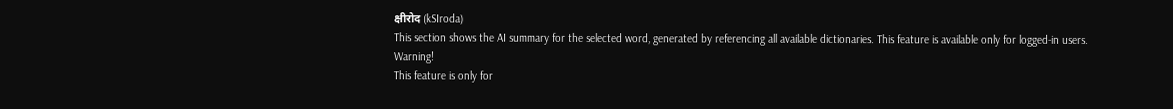क्षीरोद (kSIroda)
This section shows the AI summary for the selected word, generated by referencing all available dictionaries. This feature is available only for logged-in users.
Warning!
This feature is only for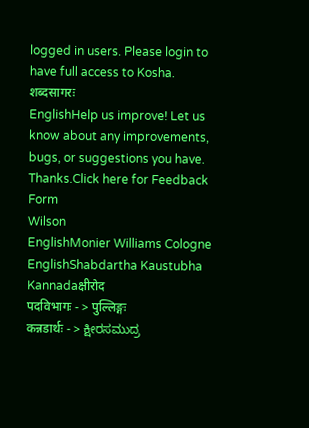logged in users. Please login to have full access to Kosha.
शब्दसागरः
EnglishHelp us improve! Let us know about any improvements, bugs, or suggestions you have. Thanks.Click here for Feedback Form
Wilson
EnglishMonier Williams Cologne
EnglishShabdartha Kaustubha
Kannadaक्षीरोद
पदविभागः - > पुल्लिङ्गः
कन्नडार्थः - > ಕ್ಷೀರಸಮುದ್ರ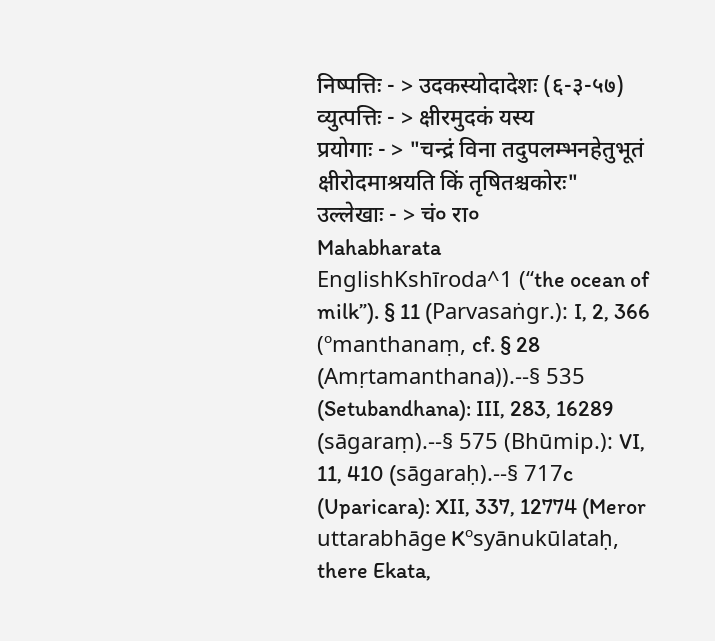निष्पत्तिः - > उदकस्योदादेशः (६-३-५७)
व्युत्पत्तिः - > क्षीरमुदकं यस्य
प्रयोगाः - > "चन्द्रं विना तदुपलम्भनहेतुभूतं क्षीरोदमाश्रयति किं तृषितश्चकोरः"
उल्लेखाः - > चं० रा०
Mahabharata
EnglishKshīroda^1 (“the ocean of milk”). § 11 (Parvasaṅgr.): I, 2, 366 (ºmanthanaṃ, cf. § 28 (Amṛtamanthana)).--§ 535 (Setubandhana): III, 283, 16289 (sāgaraṃ).--§ 575 (Bhūmip.): VI, 11, 410 (sāgaraḥ).--§ 717c (Uparicara): XII, 337, 12774 (Meror uttarabhāge Kºsyānukūlataḥ, there Ekata,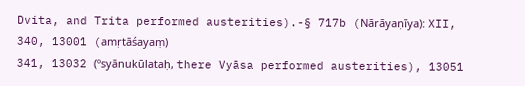Dvita, and Trita performed austerities).-§ 717b (Nārāyaṇīya): XII, 340, 13001 (amṛtāśayaṃ)
341, 13032 (ºsyānukūlataḥ, there Vyāsa performed austerities), 13051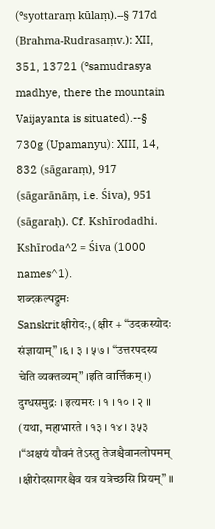(ºsyottaraṃ kūlaṃ).--§ 717d (Brahma-Rudrasaṃv.): XII, 351, 13721 (ºsamudrasya madhye, there the mountain Vaijayanta is situated).--§ 730g (Upamanyu): XIII, 14, 832 (sāgaraṃ), 917 (sāgarānāṃ, i.e. Śiva), 951 (sāgaraḥ). Cf. Kshīrodadhi.
Kshīroda^2 = Śiva (1000 names^1).
शब्दकल्पद्रुमः
Sanskritक्षीरोदः, (क्षीर + “उदकस्योदः संज्ञायाम्” ।६ । ३ । ५७ । “उत्तरपदस्य चेति व्यक्तव्यम्” ।इति वार्त्तिकम् ।) दुग्धसमुद्रः । इत्यमरः । १ । १० । २ ॥
(यथा, महाभारते । १३ । १४ । ३५३ ।“अक्षयं यौवनं तेऽस्तु तेजश्चैवानलोपमम् ।क्षीरोदसागरश्चैव यत्र यत्रेच्छसि प्रियम्” ॥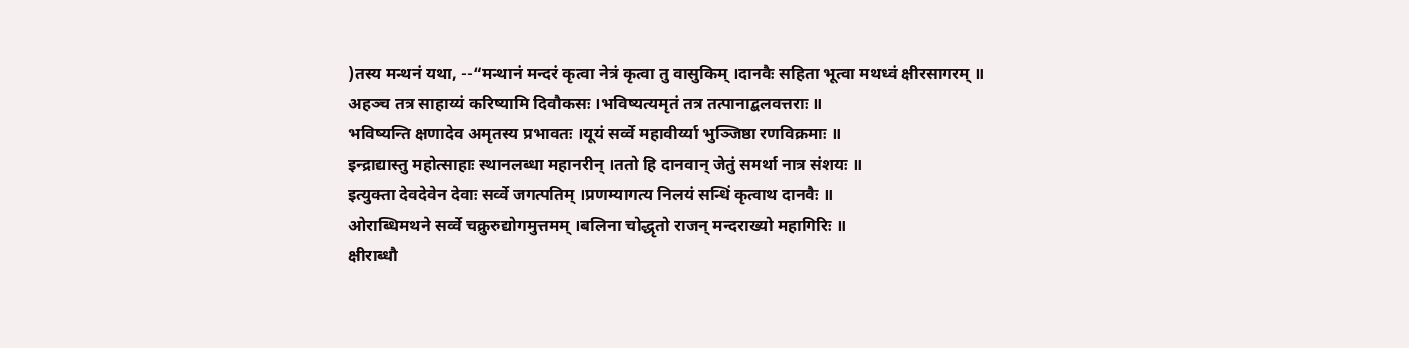)तस्य मन्थनं यथा, --“मन्थानं मन्दरं कृत्वा नेत्रं कृत्वा तु वासुकिम् ।दानवैः सहिता भूत्वा मथध्वं क्षीरसागरम् ॥
अहञ्च तत्र साहाय्यं करिष्यामि दिवौकसः ।भविष्यत्यमृतं तत्र तत्पानाद्बलवत्तराः ॥
भविष्यन्ति क्षणादेव अमृतस्य प्रभावतः ।यूयं सर्व्वे महावीर्य्या भुञ्जिष्ठा रणविक्रमाः ॥
इन्द्राद्यास्तु महोत्साहाः स्थानलब्धा महानरीन् ।ततो हि दानवान् जेतुं समर्था नात्र संशयः ॥
इत्युक्ता देवदेवेन देवाः सर्व्वे जगत्पतिम् ।प्रणम्यागत्य निलयं सन्धिं कृत्वाथ दानवैः ॥
ओराब्धिमथने सर्व्वे चक्रुरुद्योगमुत्तमम् ।बलिना चोद्धृतो राजन् मन्दराख्यो महागिरिः ॥
क्षीराब्धौ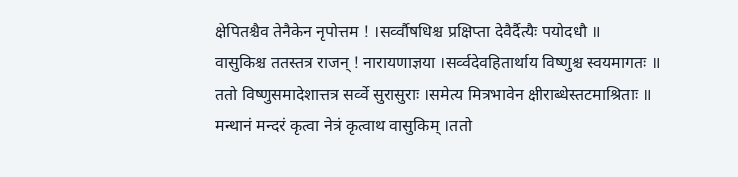क्षेपितश्चैव तेनैकेन नृपोत्तम ! ।सर्व्वौषधिश्च प्रक्षिप्ता देवैर्दैत्यैः पयोदधौ ॥
वासुकिश्च ततस्तत्र राजन् ! नारायणाज्ञया ।सर्व्वदेवहितार्थाय विष्णुश्च स्वयमागतः ॥
ततो विष्णुसमादेशात्तत्र सर्व्वे सुरासुराः ।समेत्य मित्रभावेन क्षीराब्धेस्तटमाश्रिताः ॥
मन्थानं मन्दरं कृत्वा नेत्रं कृत्वाथ वासुकिम् ।ततो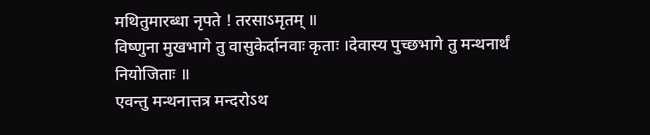मथितुमारब्धा नृपते ! तरसाऽमृतम् ॥
विष्णुना मुखभागे तु वासुकेर्दानवाः कृताः ।देवास्य पुच्छभागे तु मन्थनार्थं नियोजिताः ॥
एवन्तु मन्थनात्तत्र मन्दरोऽथ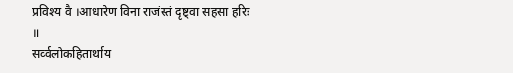प्रविश्य वै ।आधारेण विना राजंस्तं दृष्ट्वा सहसा हरिः ॥
सर्व्वलोकहितार्थाय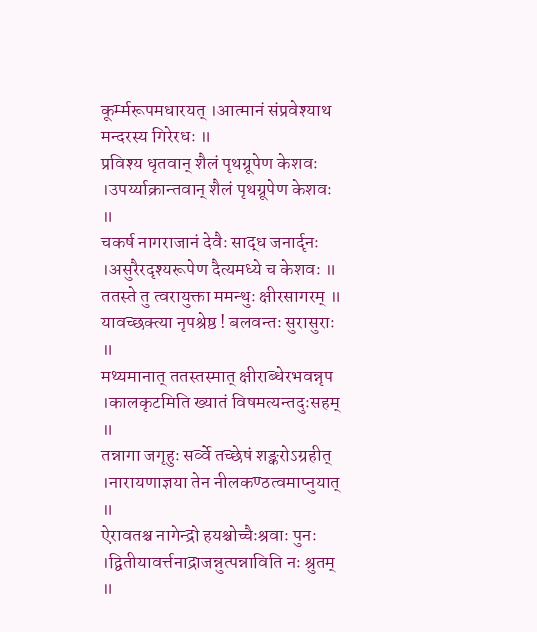कूर्म्मरूपमधारयत् ।आत्मानं संप्रवेश्याथ मन्दरस्य गिरेरधः ॥
प्रविश्य धृतवान् शैलं पृथग्रूपेण केशवः ।उपर्य्याक्रान्तवान् शैलं पृथग्रूपेण केशवः ॥
चकर्ष नागराजानं देवैः साद्ध जनार्दृनः ।असुरैरदृश्यरूपेण दैत्यमध्ये च केशवः ॥
ततस्ते तु त्वरायुक्ता ममन्थुः क्षीरसागरम् ॥
यावच्छक्त्या नृपश्रेष्ठ ! बलवन्तः सुरासुराः ॥
मथ्यमानात् ततस्तस्मात् क्षीराब्धेरभवन्नृप ।कालकृटमिति ख्यातं विषमत्यन्तदुःसहम् ॥
तन्नागा जगृहुः सर्व्वे तच्छेषं शङ्करोऽग्रहीत् ।नारायणाज्ञया तेन नीलकण्ठत्वमाप्नुयात् ॥
ऐरावतश्च नागेन्द्रो हयश्चोच्चैःश्रवाः पुनः ।द्वितीयावर्त्तनाद्राजन्नुत्पन्नाविति नः श्रुतम् ॥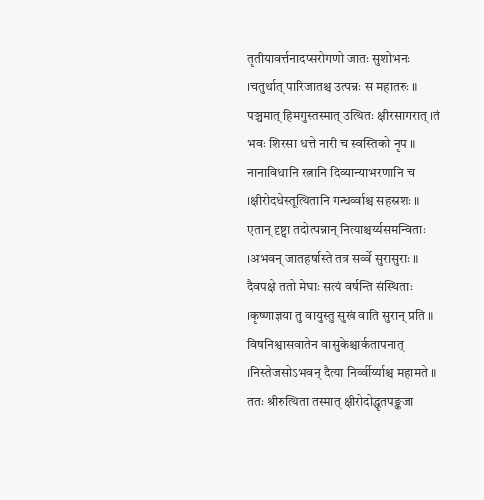तृतीयावर्त्तनादप्सरोगणो जातः सुशोभनः ।चतुर्थात् पारिजातश्च उत्पन्नः स महातरुः ॥
पञ्चमात् हिमगुस्तस्मात् उत्थितः क्षीरसागरात् ।तं भवः शिरसा धत्ते नारी च स्वस्तिको नृप ॥
नानाविधानि रत्नानि दिव्यान्याभरणानि च ।क्षीरोदधेस्तूत्थितानि गन्धर्व्वाश्च सहस्रशः ॥
एतान् दृष्ट्वा तदोत्पन्नान् नित्याश्चर्य्यसमन्विताः ।अभवन् जातहर्षास्ते तत्र सर्व्वे सुरासुराः ॥
दैवपक्षे ततो मेघाः सत्यं वर्षन्ति संस्थिताः ।कृष्णाज्ञया तु वायुस्तु सुखं वाति सुरान् प्रति ॥
विषनिश्वासवातेन वासुकेश्चार्कतापनात् ।निस्तेजसोऽभवन् दैत्या निर्व्वीर्य्याश्च महामते ॥
ततः श्रीरुत्थिता तस्मात् क्षीरोदोद्धृतपङ्कजा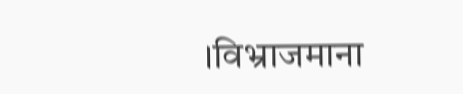।विभ्राजमाना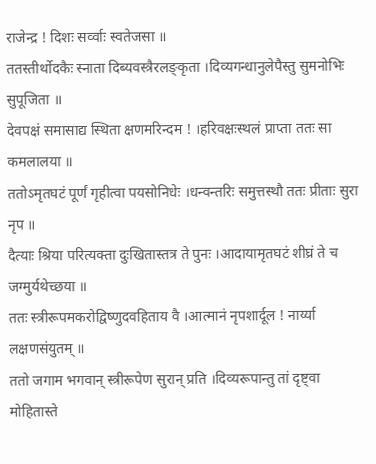राजेन्द्र ! दिशः सर्व्वाः स्वतेजसा ॥
ततस्तीर्थोदकैः स्नाता दिब्यवस्त्रैरलङ्कृता ।दिव्यगन्धानुलेपैस्तु सुमनोभिः सुपूजिता ॥
देवपक्षं समासाद्य स्थिता क्षणमरिन्दम ! ।हरिवक्षःस्थलं प्राप्ता ततः सा कमलालया ॥
ततोऽमृतघटं पूर्णं गृहीत्वा पयसोनिधेः ।धन्वन्तरिः समुत्तस्थौ ततः प्रीताः सुरा नृप ॥
दैत्याः श्रिया परित्यक्ता दुःखितास्तत्र ते पुनः ।आदायामृतघटं शीघ्रं ते च जग्मुर्यथेच्छया ॥
ततः स्त्रीरूपमकरोद्विष्णुदवहिताय वै ।आत्मानं नृपशार्दूल ! नार्य्या लक्षणसंयुतम् ॥
ततो जगाम भगवान् स्त्रीरूपेण सुरान् प्रति ।दिव्यरूपान्तु तां दृष्ट्वा मोहितास्ते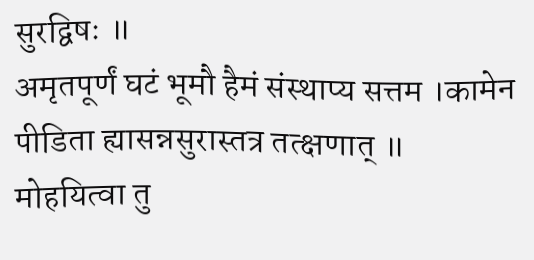सुरद्विषः ॥
अमृतपूर्णं घटं भूमौ हैमं संस्थाप्य सत्तम ।कामेन पीडिता ह्यासन्नसुरास्तत्र तत्क्षणात् ॥
मोहयित्वा तु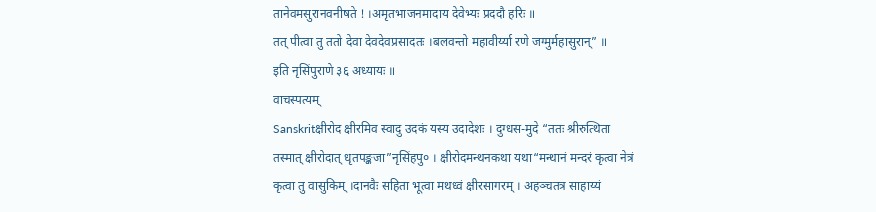तानेवमसुरानवनीषते ! ।अमृतभाजनमादाय देवेभ्यः प्रददौ हरिः ॥
तत् पीत्वा तु ततो देवा देवदेवप्रसादतः ।बलवन्तो महावीर्य्या रणे जग्मुर्महासुरान्” ॥
इति नृसिंपुराणे ३६ अध्यायः ॥
वाचस्पत्यम्
Sanskritक्षीरोद क्षीरमिव स्वादु उदकं यस्य उदादेशः । दुग्धस-मुदे “ततः श्रीरुत्थिता तस्मात् क्षीरोदात् धृतपङ्कजा”नृसिंहपु० । क्षीरोदमन्थनकथा यथा“मन्थानं मन्दरं कृत्वा नेत्रं कृत्वा तु वासुकिम् ।दानवैः सहिता भूत्वा मथध्वं क्षीरसागरम् । अहञ्चतत्र साहाय्यं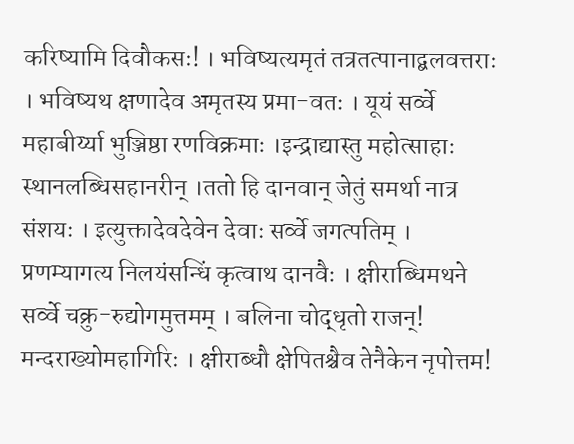करिष्यामि दिवौकसः! । भविष्यत्यमृतं तत्रतत्पानाद्बलवत्तराः । भविष्यथ क्षणादेव अमृतस्य प्रमा-वतः । यूयं सर्व्वे महाबीर्य्या भुञ्जिष्ठा रणविक्रमाः ।इन्द्राद्यास्तु महोत्साहाः स्थानलब्धिसहानरीन् ।ततो हि दानवान् जेतुं समर्था नात्र संशयः । इत्युक्तादेवदेवेन देवाः सर्व्वे जगत्पतिम् । प्रणम्यागत्य निलयंसन्धिं कृत्वाथ दानवैः । क्षीराब्धिमथने सर्व्वे चक्रु-रुद्योगमुत्तमम् । बलिना चोद्धृतो राजन्! मन्दराख्योमहागिरिः । क्षीराब्धौ क्षेपितश्चैव तेनैकेन नृपोत्तम!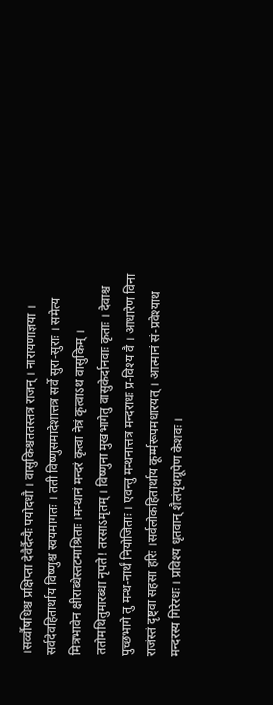।सर्व्वौषधिश्च प्रक्षिप्ता देवैर्दैत्यैः पयोदधौ । वासुकिश्चततस्तत्र राजन् । नारायणाज्ञया । सर्वदेवहितार्थाय विष्णुश्च स्वयमागतः । तती विष्णुसमादेशात्तत्र सर्वे सुरा-सुराः । समेत्य मित्रभावेन क्षीराब्धेस्तटमाश्रिताः ।मन्थानं मन्दरं कृत्वा नेत्रं कृत्वाऽथ वासुकिम् । ततोमथितुमारब्धा नृपते! तरसाऽमृतम् । विष्णुना मुखभागेतु वासुकेर्दानवाः कृताः । देवाश्च पुच्छभागे तु मन्थ-नार्थं नियोजिताः । एवन्तु मन्थनात्तत्र मन्दराधः प्र-विश्य वै । आधारेण विना राजंस्तं दृष्ट्वा सहसा हरिः ।सर्वलोकहितार्थाय कूर्म्मरूपमधारयत् । आत्मानं सं-प्रवेश्याथ मन्दरस्य गिरेरधः । प्रविश्य धृतवान् शैलंपृथग्रूपेण केशवः ।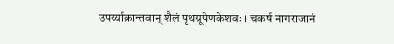उपर्य्याक्रान्तवान् शैलं पृथग्रूपेणकेशवः । चकर्ष नागराजानं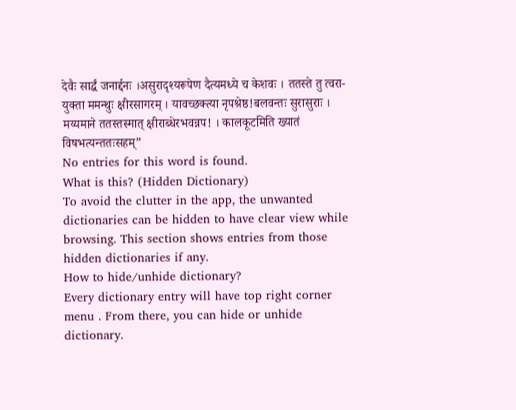देवैः सार्द्धं जनार्द्दनः ।असुरादृश्यरूपेण दैत्यमध्ये च केशवः । ततस्ते तु त्वरा-युक्ता ममन्थुः क्षीरसागरम् । यावच्छक्त्या नृपश्रेष्ठ!बलवन्तः सुरासुराः । मय्यमाने ततस्तस्मात् क्षीराब्धेरभवन्नप! । कालकूटमिति ख्यातं विषभत्यन्ततःसहम्”
No entries for this word is found.
What is this? (Hidden Dictionary)
To avoid the clutter in the app, the unwanted dictionaries can be hidden to have clear view while browsing. This section shows entries from those hidden dictionaries if any.
How to hide/unhide dictionary?
Every dictionary entry will have top right corner menu . From there, you can hide or unhide dictionary.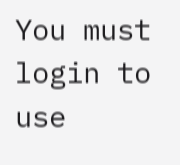You must login to use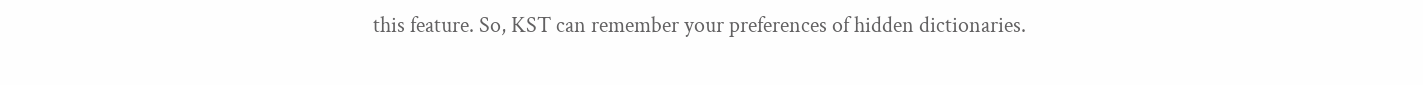this feature. So, KST can remember your preferences of hidden dictionaries.